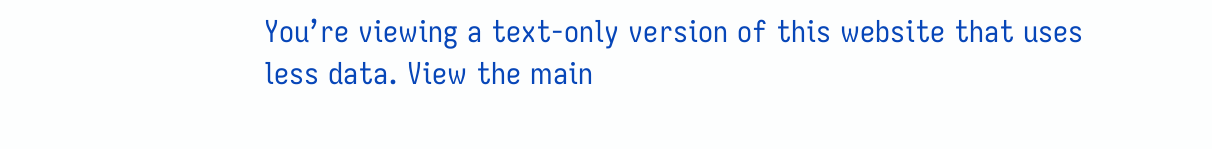You’re viewing a text-only version of this website that uses less data. View the main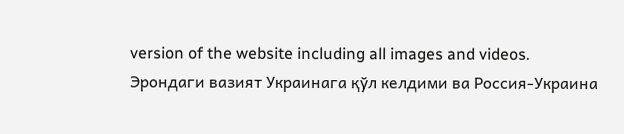version of the website including all images and videos.
Эрондаги вазият Украинага қўл келдими ва Россия-Украина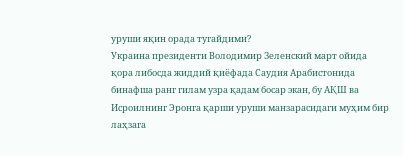уруши яқин орада тугайдими?
Украина президенти Володимир Зеленский март ойида қора либосда жиддий қиёфада Саудия Арабистонида бинафша ранг гилам узра қадам босар экан, бу АҚШ ва Исроилнинг Эронга қарши уруши манзарасидаги муҳим бир лаҳзага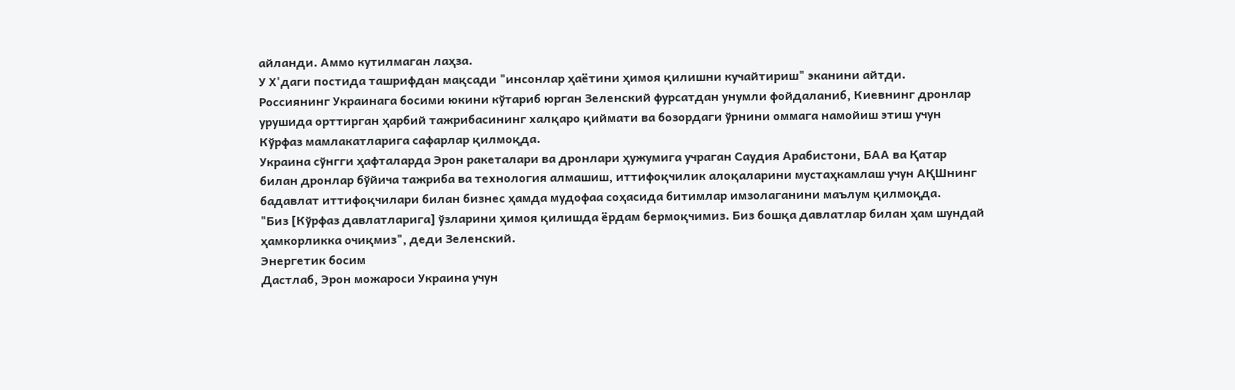айланди. Аммо кутилмаган лаҳза.
У Х'даги постида ташрифдан мақсади "инсонлар ҳаётини ҳимоя қилишни кучайтириш" эканини айтди.
Россиянинг Украинага босими юкини кўтариб юрган Зеленский фурсатдан унумли фойдаланиб, Киевнинг дронлар урушида орттирган ҳарбий тажрибасининг халқаро қиймати ва бозордаги ўрнини оммага намойиш этиш учун Кўрфаз мамлакатларига сафарлар қилмоқда.
Украина сўнгги ҳафталарда Эрон ракеталари ва дронлари ҳужумига учраган Саудия Арабистони, БАА ва Қатар билан дронлар бўйича тажриба ва технология алмашиш, иттифоқчилик алоқаларини мустаҳкамлаш учун АҚШнинг бадавлат иттифоқчилари билан бизнес ҳамда мудофаа соҳасида битимлар имзолаганини маълум қилмоқда.
"Биз [Кўрфаз давлатларига] ўзларини ҳимоя қилишда ёрдам бермоқчимиз. Биз бошқа давлатлар билан ҳам шундай ҳамкорликка очиқмиз", деди Зеленский.
Энергетик босим
Дастлаб, Эрон можароси Украина учун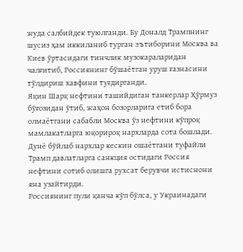жуда салбийдек туюлганди. Бу Доналд Трампнинг шусиз ҳам иккиланиб турган эътиборини Москва ва Киев ўртасидаги тинчлик музокараларидан чалғитиб, Россиянинг бўшаётган уруш ғазнасини тўлдириш хавфини туғдирганди.
Яқин Шарқ нефтини ташийдиган танкерлар Ҳўрмуз бўғозидан ўтиб, жаҳон бозорларига етиб бора олмаётгани сабабли Москва ўз нефтини кўпроқ мамлакатларга юқорироқ нархларда сота бошлади. Дунё бўйлаб нархлар кескин ошаётгани туфайли Трамп давлатларга санкция остидаги Россия нефтини сотиб олишга рухсат берувчи истиснони яна узайтирди.
Россиянинг пули қанча кўп бўлса, у Украинадаги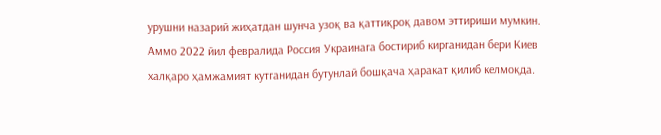урушни назарий жиҳатдан шунча узоқ ва қаттиқроқ давом эттириши мумкин.
Аммо 2022 йил февралида Россия Украинага бостириб кирганидан бери Киев халқаро ҳамжамият кутганидан бутунлай бошқача ҳаракат қилиб келмоқда.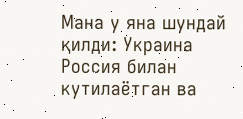Мана у яна шундай қилди: Украина Россия билан кутилаётган ва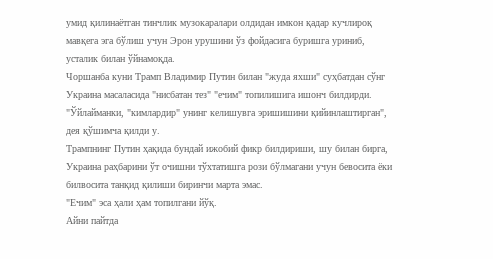умид қилинаётган тинчлик музокаралари олдидан имкон қадар кучлироқ мавқега эга бўлиш учун Эрон урушини ўз фойдасига буришга уриниб, усталик билан ўйнамоқда.
Чоршанба куни Трамп Владимир Путин билан "жуда яхши" суҳбатдан сўнг Украина масаласида "нисбатан тез" "ечим" топилишига ишонч билдирди. "Ўйлайманки, "кимлардир" унинг келишувга эришишини қийинлаштирган", дея қўшимча қилди у.
Трампнинг Путин ҳақида бундай ижобий фикр билдириши, шу билан бирга, Украина раҳбарини ўт очишни тўхтатишга рози бўлмагани учун бевосита ёки билвосита танқид қилиши биринчи марта эмас.
"Ечим" эса ҳали ҳам топилгани йўқ.
Айни пайтда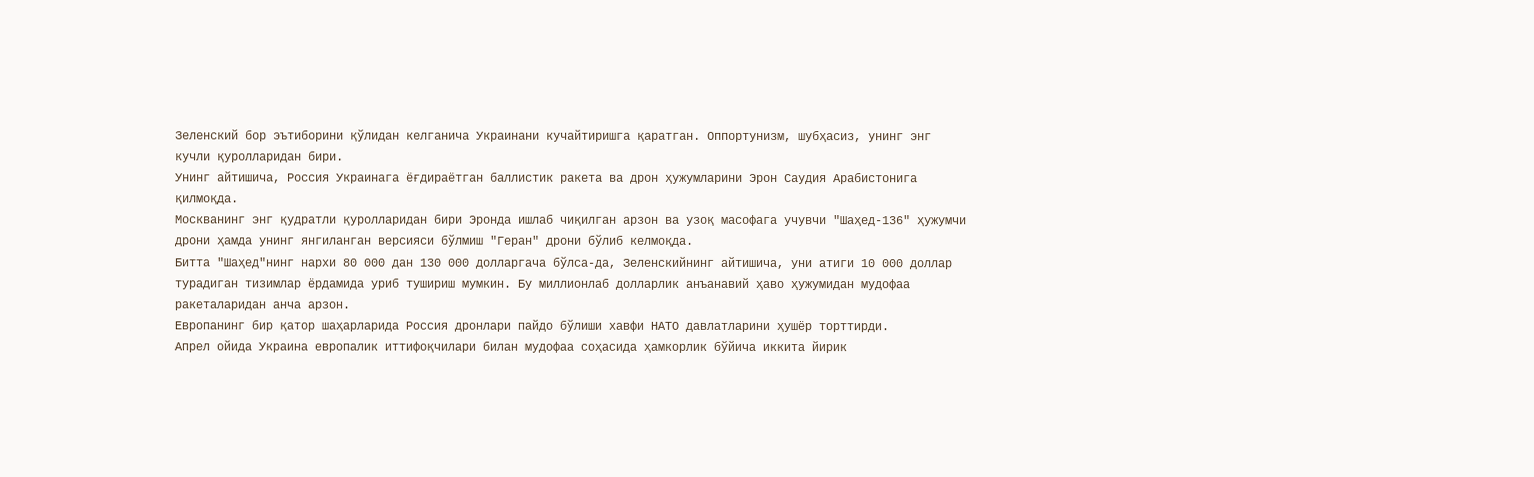Зеленский бор эътиборини қўлидан келганича Украинани кучайтиришга қаратган. Оппортунизм, шубҳасиз, унинг энг кучли қуролларидан бири.
Унинг айтишича, Россия Украинага ёғдираётган баллистик ракета ва дрон ҳужумларини Эрон Саудия Арабистонига қилмоқда.
Москванинг энг қудратли қуролларидан бири Эронда ишлаб чиқилган арзон ва узоқ масофага учувчи "Шаҳед-136" ҳужумчи дрони ҳамда унинг янгиланган версияси бўлмиш "Геран" дрони бўлиб келмоқда.
Битта "Шаҳед"нинг нархи 80 000 дан 130 000 долларгача бўлса-да, Зеленскийнинг айтишича, уни атиги 10 000 доллар турадиган тизимлар ёрдамида уриб тушириш мумкин. Бу миллионлаб долларлик анъанавий ҳаво ҳужумидан мудофаа ракеталаридан анча арзон.
Европанинг бир қатор шаҳарларида Россия дронлари пайдо бўлиши хавфи НАТО давлатларини ҳушёр торттирди.
Апрел ойида Украина европалик иттифоқчилари билан мудофаа соҳасида ҳамкорлик бўйича иккита йирик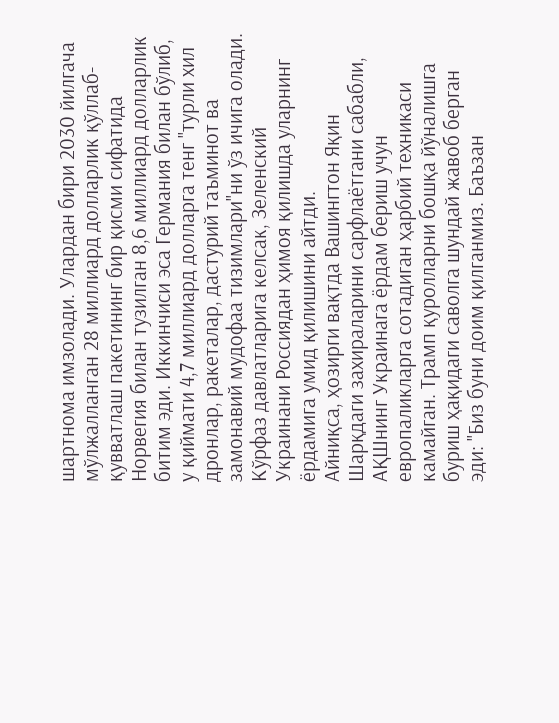шартнома имзолади. Улардан бири 2030 йилгача мўлжалланган 28 миллиард долларлик қўллаб-қувватлаш пакетининг бир қисми сифатида Норвегия билан тузилган 8,6 миллиард долларлик битим эди. Иккинчиси эса Германия билан бўлиб, у қиймати 4,7 миллиард долларга тенг "турли хил дронлар, ракеталар, дастурий таъминот ва замонавий мудофаа тизимлари"ни ўз ичига олади.
Кўрфаз давлатларига келсак, Зеленский Украинани Россиядан ҳимоя қилишда уларнинг ёрдамига умид қилишини айтди.
Айниқса, ҳозирги вақтда Вашингтон Яқин Шарқдаги захираларини сарфлаётгани сабабли, АҚШнинг Украинага ёрдам бериш учун европаликларга сотадиган ҳарбий техникаси камайган. Трамп қуролларни бошқа йўналишга буриш ҳақидаги саволга шундай жавоб берган эди: "Биз буни доим қилганмиз. Баъзан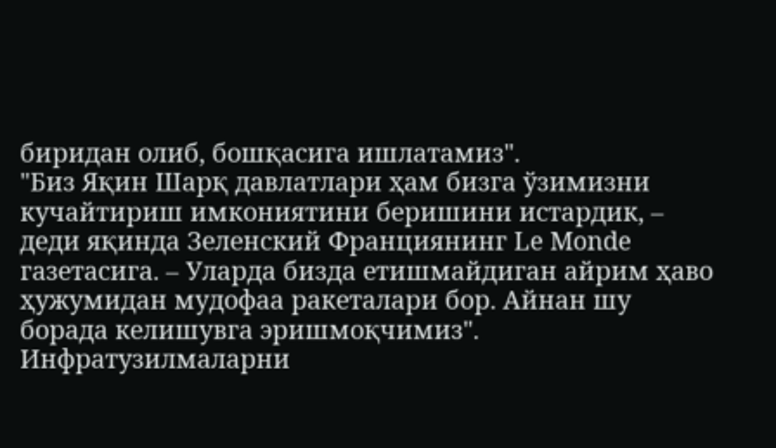биридан олиб, бошқасига ишлатамиз".
"Биз Яқин Шарқ давлатлари ҳам бизга ўзимизни кучайтириш имкониятини беришини истардик, – деди яқинда Зеленский Франциянинг Le Monde газетасига. – Уларда бизда етишмайдиган айрим ҳаво ҳужумидан мудофаа ракеталари бор. Айнан шу борада келишувга эришмоқчимиз".
Инфратузилмаларни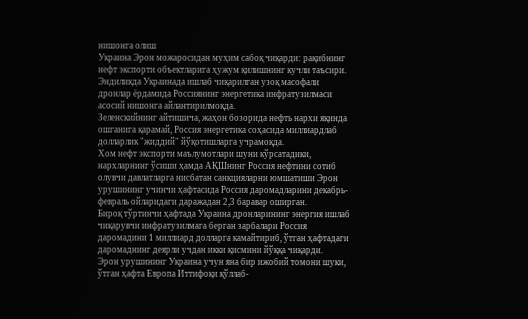нишонга олиш
Украина Эрон можаросидан муҳим сабоқ чиқарди: рақибнинг нефт экспорти объектларига ҳужум қилишнинг кучли таъсири. Эндиликда Украинада ишлаб чиқарилган узоқ масофали дронлар ёрдамида Россиянинг энергетика инфратузилмаси асосий нишонга айлантирилмоқда.
Зеленскийнинг айтишича, жаҳон бозорида нефть нархи яқинда ошганига қарамай, Россия энергетика соҳасида миллиардлаб долларлик "жиддий" йўқотишларга учрамоқда.
Хом нефт экспорти маълумотлари шуни кўрсатадики, нархларнинг ўсиши ҳамда АҚШнинг Россия нефтини сотиб олувчи давлатларга нисбатан санкцияларни юмшатиши Эрон урушининг учинчи ҳафтасида Россия даромадларини декабрь-февраль ойларидаги даражадан 2,3 баравар оширган.
Бироқ тўртинчи ҳафтада Украина дронларининг энергия ишлаб чиқарувчи инфратузилмага берган зарбалари Россия даромадини 1 миллиард долларга камайтириб, ўтган ҳафтадаги даромаднинг деярли учдан икки қисмини йўққа чиқарди.
Эрон урушининг Украина учун яна бир ижобий томони шуки, ўтган ҳафта Европа Иттифоқи қўллаб-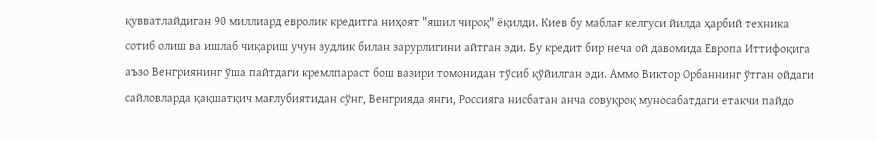қувватлайдиган 90 миллиард евролик кредитга ниҳоят "яшил чироқ" ёқилди. Киев бу маблағ келгуси йилда ҳарбий техника сотиб олиш ва ишлаб чиқариш учун зудлик билан зарурлигини айтган эди. Бу кредит бир неча ой давомида Европа Иттифоқига аъзо Венгриянинг ўша пайтдаги кремлпараст бош вазири томонидан тўсиб қўйилган эди. Аммо Виктор Орбаннинг ўтган ойдаги сайловларда қақшатқич мағлубиятидан сўнг, Венгрияда янги, Россияга нисбатан анча совуқроқ муносабатдаги етакчи пайдо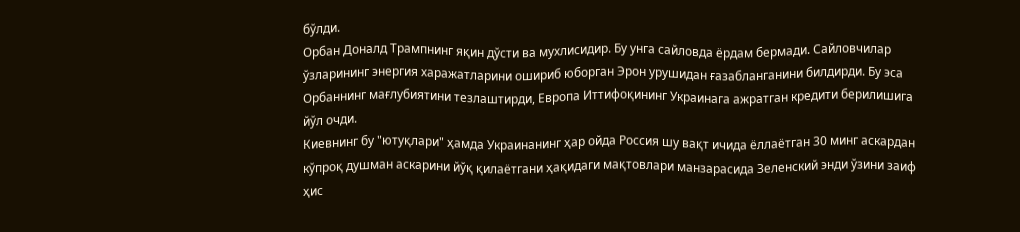бўлди.
Орбан Доналд Трампнинг яқин дўсти ва мухлисидир. Бу унга сайловда ёрдам бермади. Сайловчилар ўзларининг энергия харажатларини ошириб юборган Эрон урушидан ғазабланганини билдирди. Бу эса Орбаннинг мағлубиятини тезлаштирди, Европа Иттифоқининг Украинага ажратган кредити берилишига йўл очди.
Киевнинг бу "ютуқлари" ҳамда Украинанинг ҳар ойда Россия шу вақт ичида ёллаётган 30 минг аскардан кўпроқ душман аскарини йўқ қилаётгани ҳақидаги мақтовлари манзарасида Зеленский энди ўзини заиф ҳис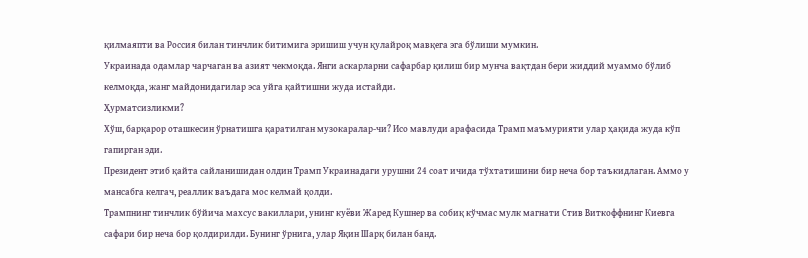қилмаяпти ва Россия билан тинчлик битимига эришиш учун қулайроқ мавқега эга бўлиши мумкин.
Украинада одамлар чарчаган ва азият чекмоқда. Янги аскарларни сафарбар қилиш бир мунча вақтдан бери жиддий муаммо бўлиб келмоқда, жанг майдонидагилар эса уйга қайтишни жуда истайди.
Ҳурматсизликми?
Хўш, барқарор оташкесин ўрнатишга қаратилган музокаралар-чи? Исо мавлуди арафасида Трамп маъмурияти улар ҳақида жуда кўп гапирган эди.
Президент этиб қайта сайланишидан олдин Трамп Украинадаги урушни 24 соат ичида тўхтатишини бир неча бор таъкидлаган. Аммо у мансабга келгач, реаллик ваъдага мос келмай қолди.
Трампнинг тинчлик бўйича махсус вакиллари, унинг куёви Жаред Кушнер ва собиқ кўчмас мулк магнати Стив Виткоффнинг Киевга сафари бир неча бор қолдирилди. Бунинг ўрнига, улар Яқин Шарқ билан банд.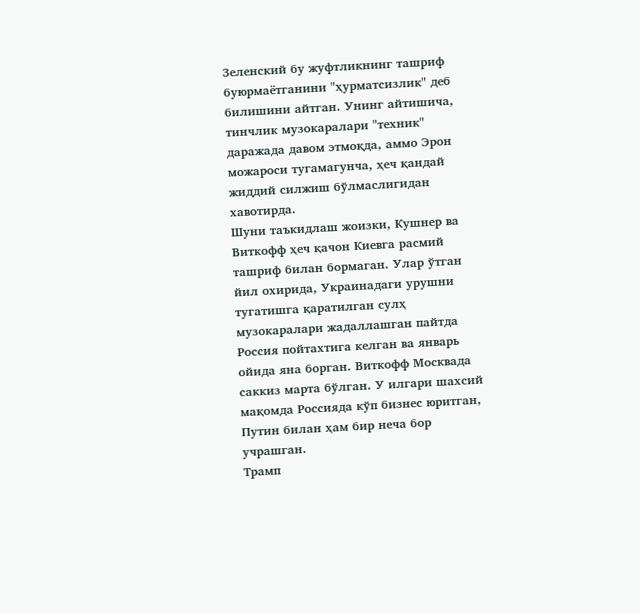Зеленский бу жуфтликнинг ташриф буюрмаётганини "ҳурматсизлик" деб билишини айтган. Унинг айтишича, тинчлик музокаралари "техник" даражада давом этмоқда, аммо Эрон можароси тугамагунча, ҳеч қандай жиддий силжиш бўлмаслигидан хавотирда.
Шуни таъкидлаш жоизки, Кушнер ва Виткофф ҳеч қачон Киевга расмий ташриф билан бормаган. Улар ўтган йил охирида, Украинадаги урушни тугатишга қаратилган сулҳ музокаралари жадаллашган пайтда Россия пойтахтига келган ва январь ойида яна борган. Виткофф Москвада саккиз марта бўлган. У илгари шахсий мақомда Россияда кўп бизнес юритган, Путин билан ҳам бир неча бор учрашган.
Трамп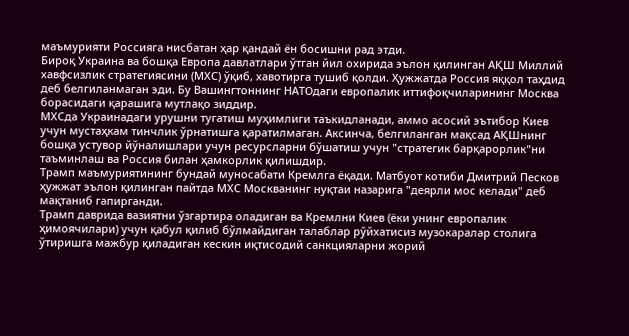маъмурияти Россияга нисбатан ҳар қандай ён босишни рад этди.
Бироқ Украина ва бошқа Европа давлатлари ўтган йил охирида эълон қилинган АҚШ Миллий хавфсизлик стратегиясини (МХС) ўқиб, хавотирга тушиб қолди. Ҳужжатда Россия яққол таҳдид деб белгиланмаган эди. Бу Вашингтоннинг НАТОдаги европалик иттифоқчиларининг Москва борасидаги қарашига мутлақо зиддир.
МХСда Украинадаги урушни тугатиш муҳимлиги таъкидланади, аммо асосий эътибор Киев учун мустаҳкам тинчлик ўрнатишга қаратилмаган. Аксинча, белгиланган мақсад АҚШнинг бошқа устувор йўналишлари учун ресурсларни бўшатиш учун "стратегик барқарорлик"ни таъминлаш ва Россия билан ҳамкорлик қилишдир.
Трамп маъмуриятининг бундай муносабати Кремлга ёқади. Матбуот котиби Дмитрий Песков ҳужжат эълон қилинган пайтда МХС Москванинг нуқтаи назарига "деярли мос келади" деб мақтаниб гапирганди.
Трамп даврида вазиятни ўзгартира оладиган ва Кремлни Киев (ёки унинг европалик ҳимоячилари) учун қабул қилиб бўлмайдиган талаблар рўйхатисиз музокаралар столига ўтиришга мажбур қиладиган кескин иқтисодий санкцияларни жорий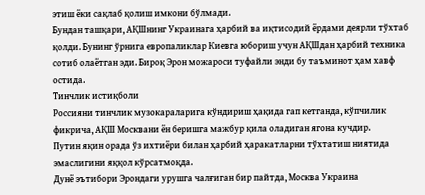этиш ёки сақлаб қолиш имкони бўлмади.
Бундан ташқари, АҚШнинг Украинага ҳарбий ва иқтисодий ёрдами деярли тўхтаб қолди. Бунинг ўрнига европаликлар Киевга юбориш учун АҚШдан ҳарбий техника сотиб олаётган эди. Бироқ Эрон можароси туфайли энди бу таъминот ҳам хавф остида.
Тинчлик истиқболи
Россияни тинчлик музокараларига кўндириш ҳақида гап кетганда, кўпчилик фикрича, АҚШ Москвани ён беришга мажбур қила оладиган ягона кучдир.
Путин яқин орада ўз ихтиёри билан ҳарбий ҳаракатларни тўхтатиш ниятида эмаслигини яққол кўрсатмоқда.
Дунё эътибори Эрондаги урушга чалғиган бир пайтда, Москва Украина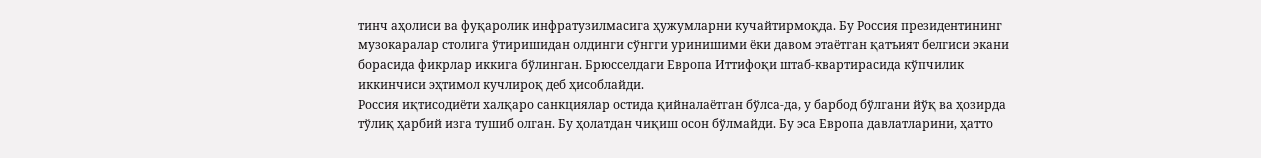тинч аҳолиси ва фуқаролик инфратузилмасига ҳужумларни кучайтирмоқда. Бу Россия президентининг музокаралар столига ўтиришидан олдинги сўнгги уринишими ёки давом этаётган қатъият белгиси экани борасида фикрлар иккига бўлинган. Брюсселдаги Европа Иттифоқи штаб-квартирасида кўпчилик иккинчиси эҳтимол кучлироқ деб ҳисоблайди.
Россия иқтисодиёти халқаро санкциялар остида қийналаётган бўлса-да, у барбод бўлгани йўқ ва ҳозирда тўлиқ ҳарбий изга тушиб олган. Бу ҳолатдан чиқиш осон бўлмайди. Бу эса Европа давлатларини, ҳатто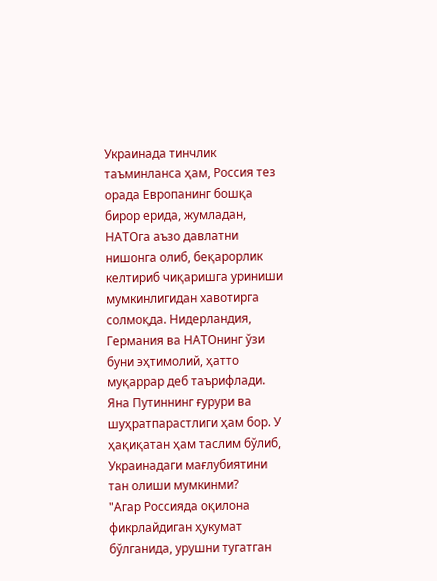Украинада тинчлик таъминланса ҳам, Россия тез орада Европанинг бошқа бирор ерида, жумладан, НАТОга аъзо давлатни нишонга олиб, беқарорлик келтириб чиқаришга уриниши мумкинлигидан хавотирга солмоқда. Нидерландия, Германия ва НАТОнинг ўзи буни эҳтимолий, ҳатто муқаррар деб таърифлади.
Яна Путиннинг ғурури ва шуҳратпарастлиги ҳам бор. У ҳақиқатан ҳам таслим бўлиб, Украинадаги мағлубиятини тан олиши мумкинми?
"Агар Россияда оқилона фикрлайдиган ҳукумат бўлганида, урушни тугатган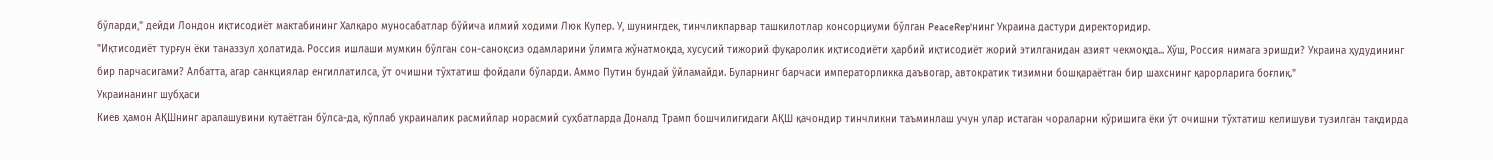бўларди," дейди Лондон иқтисодиёт мактабининг Халқаро муносабатлар бўйича илмий ходими Люк Купер. У, шунингдек, тинчликпарвар ташкилотлар консорциуми бўлган PeaceRep'нинг Украина дастури директоридир.
"Иқтисодиёт турғун ёки таназзул ҳолатида. Россия ишлаши мумкин бўлган сон-саноқсиз одамларини ўлимга жўнатмоқда, хусусий тижорий фуқаролик иқтисодиёти ҳарбий иқтисодиёт жорий этилганидан азият чекмоқда... Хўш, Россия нимага эришди? Украина ҳудудининг бир парчасигами? Албатта, агар санкциялар енгиллатилса, ўт очишни тўхтатиш фойдали бўларди. Аммо Путин бундай ўйламайди. Буларнинг барчаси императорликка даъвогар, автократик тизимни бошқараётган бир шахснинг қарорларига боғлиқ."
Украинанинг шубҳаси
Киев ҳамон АҚШнинг аралашувини кутаётган бўлса-да, кўплаб украиналик расмийлар норасмий суҳбатларда Доналд Трамп бошчилигидаги АҚШ қачондир тинчликни таъминлаш учун улар истаган чораларни кўришига ёки ўт очишни тўхтатиш келишуви тузилган тақдирда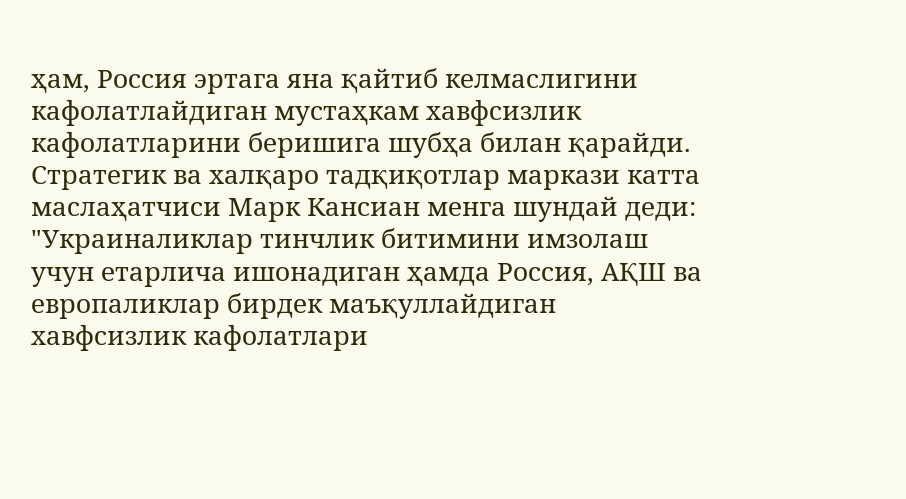ҳам, Россия эртага яна қайтиб келмаслигини кафолатлайдиган мустаҳкам хавфсизлик кафолатларини беришига шубҳа билан қарайди.
Стратегик ва халқаро тадқиқотлар маркази катта маслаҳатчиси Марк Кансиан менга шундай деди: "Украиналиклар тинчлик битимини имзолаш учун етарлича ишонадиган ҳамда Россия, АҚШ ва европаликлар бирдек маъқуллайдиган хавфсизлик кафолатлари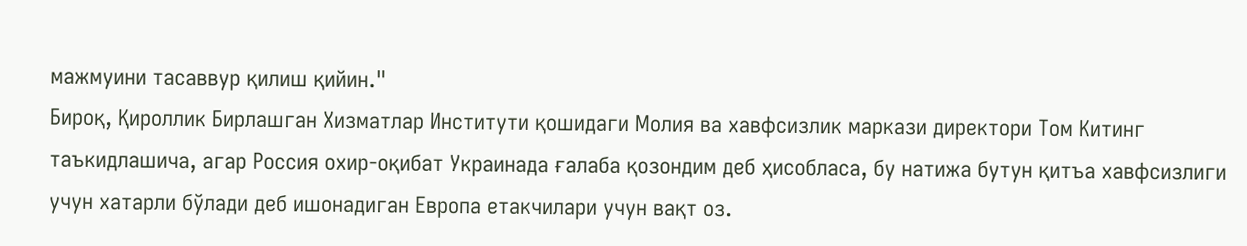мажмуини тасаввур қилиш қийин."
Бироқ, Қироллик Бирлашган Хизматлар Институти қошидаги Молия ва хавфсизлик маркази директори Том Китинг таъкидлашича, агар Россия охир-оқибат Украинада ғалаба қозондим деб ҳисобласа, бу натижа бутун қитъа хавфсизлиги учун хатарли бўлади деб ишонадиган Европа етакчилари учун вақт оз.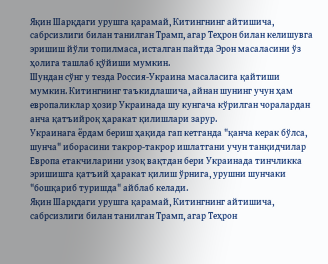Яқин Шарқдаги урушга қарамай, Китингнинг айтишича, сабрсизлиги билан танилган Трамп, агар Теҳрон билан келишувга эришиш йўли топилмаса, исталган пайтда Эрон масаласини ўз ҳолига ташлаб қўйиши мумкин.
Шундан сўнг у тезда Россия-Украина масаласига қайтиши мумкин. Китингнинг таъкидлашича, айнан шунинг учун ҳам европаликлар ҳозир Украинада шу кунгача кўрилган чоралардан анча қатъийроқ ҳаракат қилишлари зарур.
Украинага ёрдам бериш ҳақида гап кетганда "қанча керак бўлса, шунча" иборасини такрор-такрор ишлатгани учун танқидчилар Европа етакчиларини узоқ вақтдан бери Украинада тинчликка эришишга қатъий ҳаракат қилиш ўрнига, урушни шунчаки "бошқариб туришда" айблаб келади.
Яқин Шарқдаги урушга қарамай, Китингнинг айтишича, сабрсизлиги билан танилган Трамп, агар Теҳрон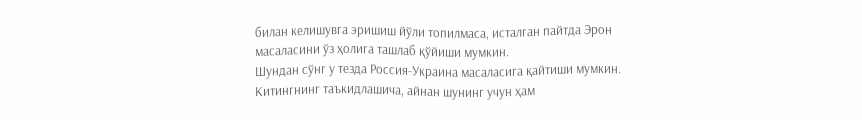билан келишувга эришиш йўли топилмаса, исталган пайтда Эрон масаласини ўз ҳолига ташлаб қўйиши мумкин.
Шундан сўнг у тезда Россия-Украина масаласига қайтиши мумкин. Китингнинг таъкидлашича, айнан шунинг учун ҳам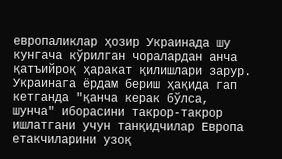европаликлар ҳозир Украинада шу кунгача кўрилган чоралардан анча қатъийроқ ҳаракат қилишлари зарур.
Украинага ёрдам бериш ҳақида гап кетганда "қанча керак бўлса, шунча" иборасини такрор-такрор ишлатгани учун танқидчилар Европа етакчиларини узоқ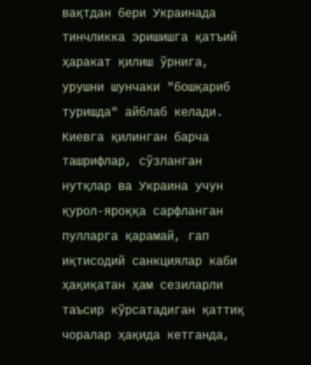вақтдан бери Украинада тинчликка эришишга қатъий ҳаракат қилиш ўрнига, урушни шунчаки "бошқариб туришда" айблаб келади.
Киевга қилинган барча ташрифлар, сўзланган нутқлар ва Украина учун қурол-яроққа сарфланган пулларга қарамай, гап иқтисодий санкциялар каби ҳақиқатан ҳам сезиларли таъсир кўрсатадиган қаттиқ чоралар ҳақида кетганда,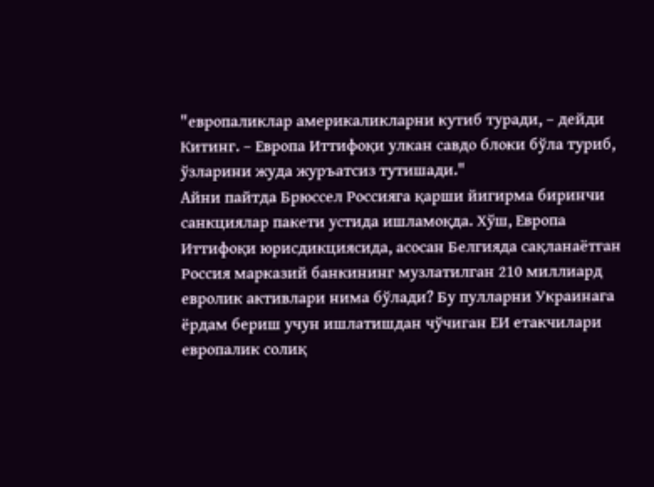"европаликлар америкаликларни кутиб туради, – дейди Китинг. – Европа Иттифоқи улкан савдо блоки бўла туриб, ўзларини жуда журъатсиз тутишади."
Айни пайтда Брюссел Россияга қарши йигирма биринчи санкциялар пакети устида ишламоқда. Хўш, Европа Иттифоқи юрисдикциясида, асосан Белгияда сақланаётган Россия марказий банкининг музлатилган 210 миллиард евролик активлари нима бўлади? Бу пулларни Украинага ёрдам бериш учун ишлатишдан чўчиган ЕИ етакчилари европалик солиқ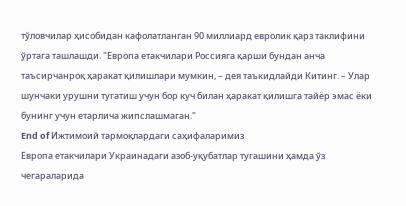тўловчилар ҳисобидан кафолатланган 90 миллиард евролик қарз таклифини ўртага ташлашди. "Европа етакчилари Россияга қарши бундан анча таъсирчанроқ ҳаракат қилишлари мумкин, – дея таъкидлайди Китинг. – Улар шунчаки урушни тугатиш учун бор куч билан ҳаракат қилишга тайёр эмас ёки бунинг учун етарлича жипслашмаган."
End of Ижтимоий тармоқлардаги саҳифаларимиз
Европа етакчилари Украинадаги азоб-уқубатлар тугашини ҳамда ўз чегараларида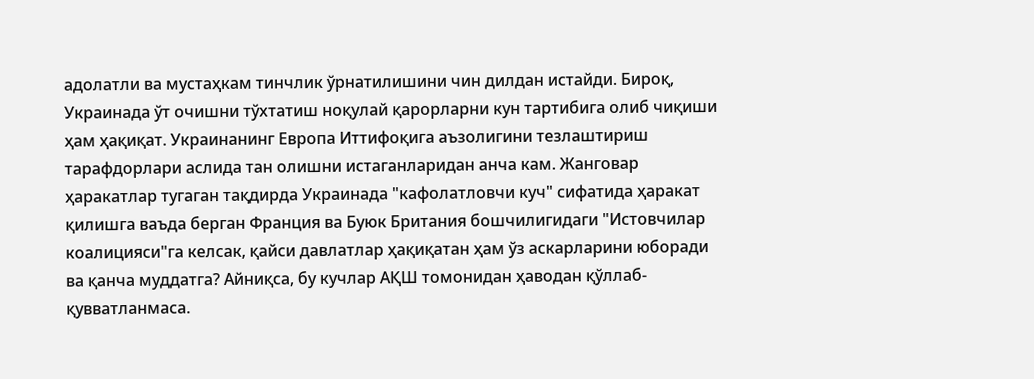адолатли ва мустаҳкам тинчлик ўрнатилишини чин дилдан истайди. Бироқ, Украинада ўт очишни тўхтатиш ноқулай қарорларни кун тартибига олиб чиқиши ҳам ҳақиқат. Украинанинг Европа Иттифоқига аъзолигини тезлаштириш тарафдорлари аслида тан олишни истаганларидан анча кам. Жанговар ҳаракатлар тугаган тақдирда Украинада "кафолатловчи куч" сифатида ҳаракат қилишга ваъда берган Франция ва Буюк Британия бошчилигидаги "Истовчилар коалицияси"га келсак, қайси давлатлар ҳақиқатан ҳам ўз аскарларини юборади ва қанча муддатга? Айниқса, бу кучлар АҚШ томонидан ҳаводан қўллаб-қувватланмаса.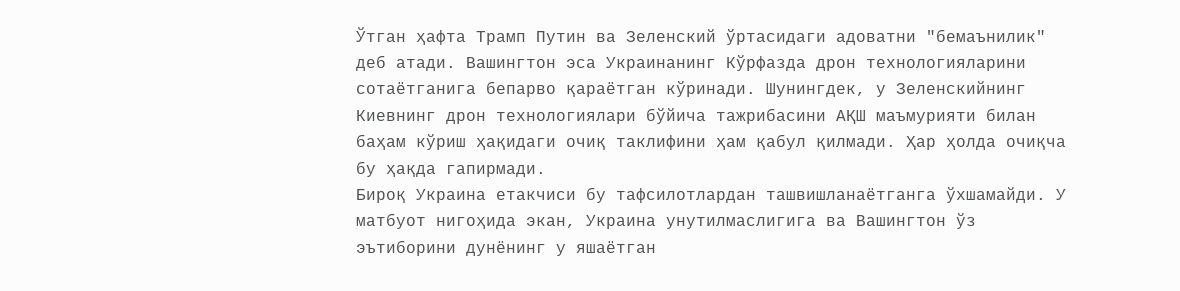Ўтган ҳафта Трамп Путин ва Зеленский ўртасидаги адоватни "бемаънилик" деб атади. Вашингтон эса Украинанинг Кўрфазда дрон технологияларини сотаётганига бепарво қараётган кўринади. Шунингдек, у Зеленскийнинг Киевнинг дрон технологиялари бўйича тажрибасини АҚШ маъмурияти билан баҳам кўриш ҳақидаги очиқ таклифини ҳам қабул қилмади. Ҳар ҳолда очиқча бу ҳақда гапирмади.
Бироқ Украина етакчиси бу тафсилотлардан ташвишланаётганга ўхшамайди. У матбуот нигоҳида экан, Украина унутилмаслигига ва Вашингтон ўз эътиборини дунёнинг у яшаётган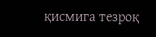қисмига тезроқ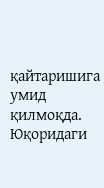қайтаришига умид қилмоқда.
Юқоридаги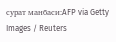сурат манбаси:AFP via Getty Images / Reuters